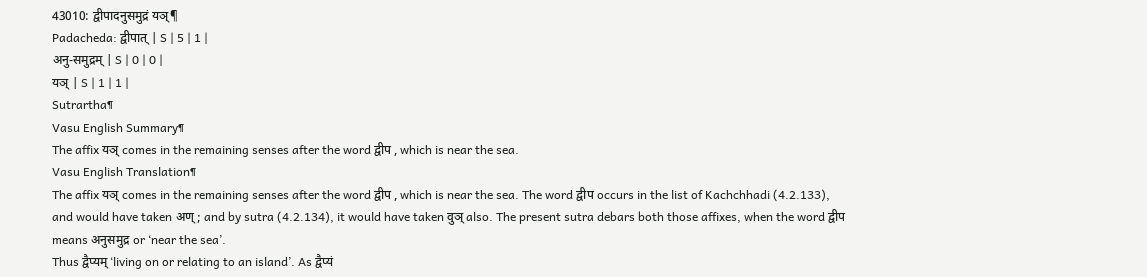43010: द्वीपादनुसमुद्रं यञ्¶
Padacheda: द्वीपात् | S | 5 | 1 |
अनु-समुद्रम् | S | 0 | 0 |
यञ् | S | 1 | 1 |
Sutrartha¶
Vasu English Summary¶
The affix यञ् comes in the remaining senses after the word द्वीप , which is near the sea.
Vasu English Translation¶
The affix यञ् comes in the remaining senses after the word द्वीप , which is near the sea. The word द्वीप occurs in the list of Kachchhadi (4.2.133), and would have taken अण्; and by sutra (4.2.134), it would have taken वुञ् also. The present sutra debars both those affixes, when the word द्वीप means अनुसमुद्र or ‘near the sea’.
Thus द्वैप्यम् ‘living on or relating to an island’. As द्वैप्यं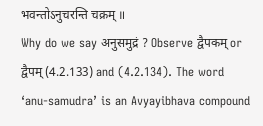भवन्तोऽनुचरन्ति चक्रम् ॥
Why do we say अनुसमुद्रं ? Observe द्वैपकम् or द्वैपम् (4.2.133) and (4.2.134). The word ‘anu-samudra’ is an Avyayibhava compound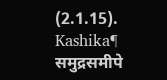(2.1.15).
Kashika¶
समुद्रसमीपे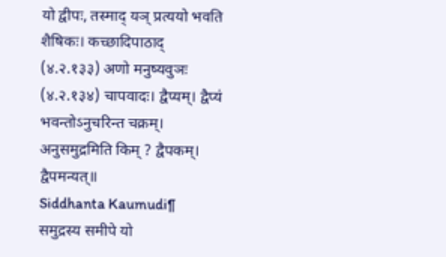यो द्वीपः, तस्माद् यञ् प्रत्ययो भवति शैषिकः। कच्छादिपाठाद् (४.२.१३३) अणो मनुष्यवुञः (४.२.१३४) चापवादः। द्वैप्यम्। द्वैप्यं भवन्तोऽनुचरिन्त चक्रम्। अनुसमुद्रमिति किम् ? द्वैपकम्। द्वैपमन्यत्॥
Siddhanta Kaumudi¶
समुद्रस्य समीपे यो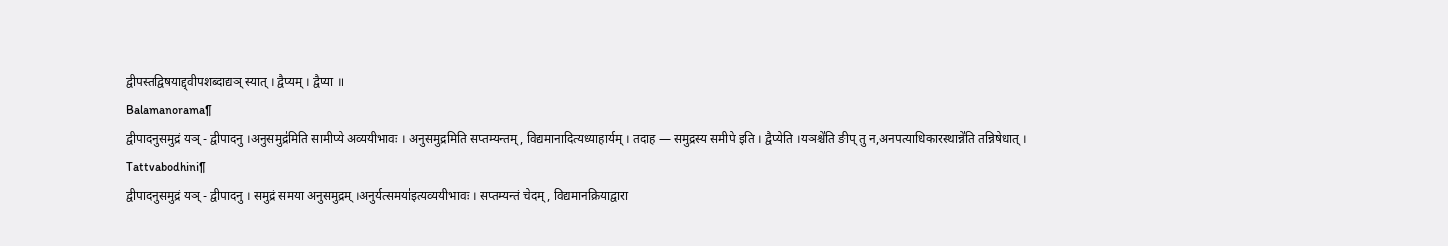द्वीपस्तद्विषयाद्द्वीपशब्दाद्यञ् स्यात् । द्वैप्यम् । द्वैप्या ॥
Balamanorama¶
द्वीपादनुसमुद्रं यञ् - द्वीपादनु ।अनुसमुद्र॑मिति सामीप्ये अव्ययीभावः । अनुसमुद्रमिति सप्तम्यन्तम्, विद्यमानादित्यध्याहार्यम् । तदाह — समुद्रस्य समीपे इति । द्वैप्येति ।यञश्चे॑ति ङीप् तु न,अनपत्याधिकारस्थान्ने॑ति तन्निषेधात् ।
Tattvabodhini¶
द्वीपादनुसमुद्रं यञ् - द्वीपादनु । समुद्रं समया अनुसमुद्रम् ।अनुर्यत्समया॑इत्यव्ययीभावः । सप्तम्यन्तं चेदम्, विद्यमानक्रियाद्वारा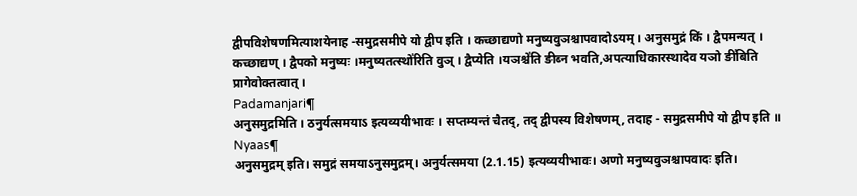द्वीपविशेषणमित्याशयेनाह -समुद्रसमीपे यो द्वीप इति । कच्छाद्यणो मनुष्यवुञश्चापवादोऽयम् । अनुसमुद्रं किं । द्वैपमन्यत् । कच्छाद्यण् । द्वैपको मनुष्यः ।मनुष्यतत्स्थो॑रिति वुञ् । द्वैप्येति ।यञश्चे॑ति ङीब्न भवति,अपत्याधिकारस्थादेव यञो ङी॑बिति प्रागेवोक्तत्वात् ।
Padamanjari¶
अनुसमुद्रमिति । ठनुर्यत्समयाऽ इत्यव्ययीभावः । सप्तम्यन्तं चैतद्, तद् द्वीपस्य विशेषणम्, तदाह - समुद्रसमीपे यो द्वीप इति ॥
Nyaas¶
अनुसमुद्रम् इति। समुद्रं समयाऽनुसमुद्रम्। अनुर्यत्समया (2.1.15) इत्यव्ययीभावः। अणो मनुष्यवुञश्चापवादः इति।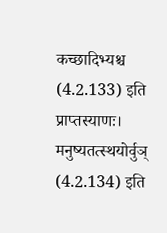कच्छादिभ्यश्च (4.2.133) इति प्राप्तस्याणः। मनुष्यतत्स्थयोर्वुञ् (4.2.134) इति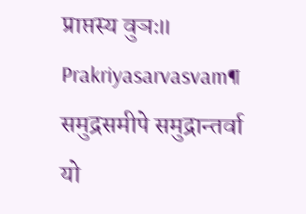प्राप्तस्य वुञः॥
Prakriyasarvasvam¶
समुद्रसमीपे समुद्रान्तर्वा यो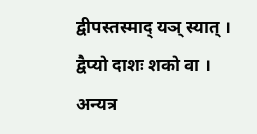द्वीपस्तस्माद् यञ् स्यात् । द्वैप्यो दाशः शको वा । अन्यत्र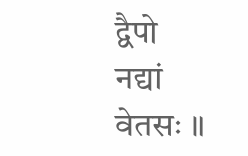द्वैपो नद्यां वेतसः ॥